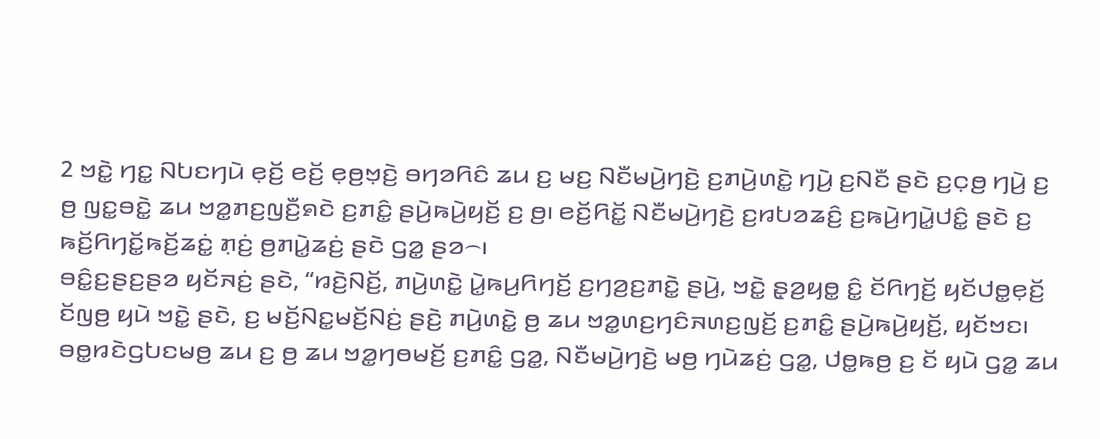2 ꤠꤢꤧ꤭ ꤚꤢ꤭ ꤡꤝꤢꤚꤣꤧ ꤕ꤫ꤢꤩ꤬ ꤕꤢꤩ꤬ ꤕ꤫ꤥ꤬ꤠ꤫ꤢꤧ꤬ ꤋꤚꤤꤖꤢꤨ ꤘꤣ ꤢ꤬ ꤗꤢ꤬ ꤡꤢꤪꤗꤣꤧ꤬ꤚꤢꤧ꤬ ꤢ꤬ꤊꤣꤧ꤬ꤛꤢꤧ꤭ ꤚꤣꤧ꤬ ꤢ꤬ꤡꤢꤪ ꤔꤢꤧ ꤢ꤬ꤍ꤫ꤥ꤬ ꤚꤣꤧ꤬ ꤢ꤬ ꤥ꤬ ꤜꤢ꤭ꤋꤢꤧ꤭ ꤘꤣ ꤠꤤ꤭ꤊꤢ꤬ꤜꤢꤪ꤬ꤎꤢꤧ ꤢ꤬ꤊꤢꤨ꤭ ꤔꤣꤧ꤬ꤒꤣꤧ꤬ꤟꤢꤩ꤬ ꤢ꤬ ꤥ꤬꤯ ꤕꤢꤩ꤬ꤖꤢꤩ꤭ ꤡꤢꤪꤗꤣꤧ꤬ꤚꤢꤧ꤬ ꤢ꤬ꤙꤝꤤꤘꤢꤨ꤬ ꤢ꤬ꤒꤣꤧ꤬ꤚꤣꤧ꤭ꤓꤢꤨ꤭ ꤔꤢꤧ ꤢ꤬ ꤒꤢꤩ꤬ꤖꤚꤢꤩ꤭ꤒꤢꤩ꤬ꤘꤢꤦ꤭ ꤊ꤫ꤢꤦ꤬ ꤥ꤬ꤊꤣꤧ꤭ꤘꤢꤦ꤬ ꤔꤢꤧ ꤞꤤ꤭ ꤔꤤ꤮꤯
ꤋꤢꤨ꤭ꤢ꤬ꤔꤢ꤬ꤔꤤ ꤟꤢꤩꤏꤢꤦ꤬ ꤔꤢꤧ, “ꤙꤢꤧ꤬ꤡꤢꤩ꤬, ꤊꤣꤧ꤬ꤛꤢꤧ꤭ ꤣꤧ꤭ꤒꤣ꤬ꤖꤚꤢꤩ꤬ ꤢ꤬ꤚꤤ꤬ꤢ꤬ꤊꤢꤧ꤭ ꤔꤣꤧ꤬, ꤠꤢꤧ꤭ ꤔ꤫ꤤ꤬ꤟꤥ꤭ ꤢꤨ꤭ ꤢꤩꤖꤚꤢꤩ꤬ ꤟꤢꤩꤓꤥ꤭ꤕ꤫ꤢꤩ꤬ ꤢꤩꤜꤥ꤬ ꤟꤣꤧ ꤠꤢꤧ꤭ ꤔꤢꤧ, ꤢ꤬ ꤗꤢꤩ꤬ꤡꤢ꤭ꤗꤢꤩ꤬ꤡꤢꤦ꤬ ꤔꤢꤧ꤬ ꤊꤣꤧ꤬ꤛꤢꤧ꤭ ꤥ꤬ ꤘꤣ ꤠꤤ꤭ꤛꤢ꤬ꤚꤢꤨꤏꤛꤢ꤬ꤜꤢꤩ꤬ ꤢ꤬ꤊꤢꤨ꤭ ꤔꤣꤧ꤬ꤒꤣꤧ꤬ꤟꤢꤩ꤬, ꤟꤢꤩꤠꤢ꤯
ꤋꤥ꤭ꤙꤢꤧꤞꤝꤢꤗꤥ꤬ ꤘꤣ ꤢ꤬ ꤥ꤬ ꤘꤣ ꤠꤤ꤭ꤚꤥꤗꤢꤩ꤬ ꤢ꤬ꤊꤢꤨ꤭ ꤞꤤ꤭, ꤡꤢꤪꤗꤣꤧ꤬ꤚꤢꤧ꤬ ꤗꤥ꤬ ꤚꤣꤧꤘꤢꤦ꤬ ꤞꤤ꤭, ꤓꤥ꤭ꤒꤥ꤬ ꤢ꤬ ꤢꤩ ꤟꤣꤧ ꤞꤤ꤭ ꤘꤣ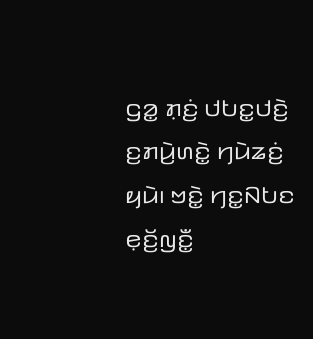ꤞꤤ꤭ ꤊ꤫ꤢꤦ꤬ ꤓꤝꤢ꤭ꤓꤢꤧ꤬ ꤢ꤬ꤊꤣꤧ꤬ꤛꤢꤧ꤭ ꤚꤣꤧꤘꤢꤦ꤬ ꤟꤣꤧ꤯ ꤠꤢꤧ꤭ ꤚꤢ꤭ꤡꤝꤢ ꤕ꤫ꤢꤩ꤬ꤜꤢꤪ꤭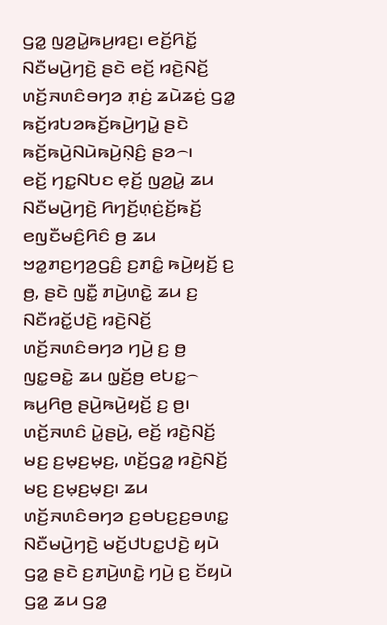ꤞꤤ꤭ ꤜꤤ꤬ꤣꤧ꤭ꤒꤣ꤬ꤙꤢ꤬꤯ ꤕꤢꤩ꤬ꤖꤢꤩ꤭ ꤡꤢꤪꤗꤣꤧ꤬ꤚꤢꤧ꤬ ꤔꤢꤧ ꤕꤢꤩ꤬ ꤙꤢꤧ꤬ꤡꤢꤩ꤬ ꤛꤢꤩ꤬ꤏꤛꤢꤨꤋꤚꤤ ꤊ꤫ꤢꤦ꤬ ꤘꤣꤧꤘꤢꤦ꤬ ꤞꤤ꤭ ꤒꤢꤩ꤬ꤙꤝꤤꤒꤢꤩ꤬ꤒꤣꤧ꤬ꤚꤣꤧ꤭ ꤔꤢꤧ ꤒꤢꤩ꤬ꤒꤣꤧ꤬ꤡꤣꤧꤒꤣꤧ꤬ꤡ꤫ꤢꤨ꤬ ꤔꤤ꤮꤯
ꤕꤢꤩ꤬ ꤚꤢ꤭ꤡꤝꤢ ꤕ꤫ꤢꤩ꤬ ꤜꤤ꤬ꤣꤧ꤭ ꤘꤣ ꤡꤢꤪꤗꤣꤧ꤬ꤚꤢꤧ꤬ ꤖꤚꤢꤩ꤬ꤛ꤫ꤢꤦ꤬ꤢꤩ꤬ꤒꤢꤩ꤬ ꤕꤜꤢꤪꤗꤢꤨ꤬ꤖꤢꤨ ꤥ꤬ ꤘꤣ ꤠꤤ꤭ꤊꤢ꤬ꤚꤤ꤬ꤞꤢꤨ꤬ ꤢ꤬ꤊꤢꤨ꤭ ꤒꤣꤧ꤬ꤟꤢꤩ꤬ ꤢ꤬ ꤥ꤬, ꤔꤢꤧ ꤜꤢꤪ꤭ ꤊꤣꤧ꤬ꤛꤢꤧ꤭ ꤘꤣ ꤢ꤬ ꤡꤢꤪꤙꤢꤩ꤭ꤓꤢꤧ꤬ ꤙꤢꤧ꤬ꤡꤢꤩ꤬ ꤛꤢꤩ꤬ꤏꤛꤢꤨꤋꤚꤤ ꤚꤣꤧ꤬ ꤢ꤬ ꤥ꤬ ꤜꤢ꤭ꤋꤢꤧ꤭ ꤘꤣ ꤜ꤫ꤢꤩ꤬ꤥ꤬ ꤕꤝꤢ꤭꤮ ꤒꤣ꤬ꤖꤥ꤬ ꤔꤣꤧ꤬ꤒꤣꤧ꤬ꤟꤢꤩ꤬ ꤢ꤬ ꤥ꤬꤯ ꤛꤢꤩ꤬ꤏꤛꤢꤨ ꤣꤧ꤭ꤔꤣꤧ꤬, ꤕꤢꤩ꤬ ꤙꤢꤧ꤬ꤡꤢꤩ꤬ ꤗꤢ꤬ ꤢ꤬ꤗ꤫ꤢ꤬ꤗ꤫ꤢ꤬, ꤛꤢꤩ꤬ꤞꤤ꤭ ꤙꤢꤧ꤬ꤡꤢꤩ꤬ ꤗꤢ꤬ ꤢ꤬ꤗ꤫ꤢ꤬ꤗ꤫ꤢ꤬꤯ ꤘꤣ ꤛꤢꤩ꤬ꤏꤛꤢꤨꤋꤚꤤ ꤢ꤬ꤋꤝꤢ꤬ꤢ꤬ꤋꤛꤢ꤭ ꤡꤢꤪꤗꤣꤧ꤬ꤚꤢꤧ꤬ ꤗꤢꤩ꤬ꤓꤝꤢ꤭ꤓꤢꤧ꤬ ꤟꤣꤧ ꤞꤤ꤭ ꤔꤢꤧ ꤢ꤬ꤊꤣꤧ꤬ꤛꤢꤧ꤭ ꤚꤣꤧ꤬ ꤢ꤬ ꤢꤩꤟꤣꤧ ꤞꤤ꤭ ꤘꤣ ꤞꤤ꤭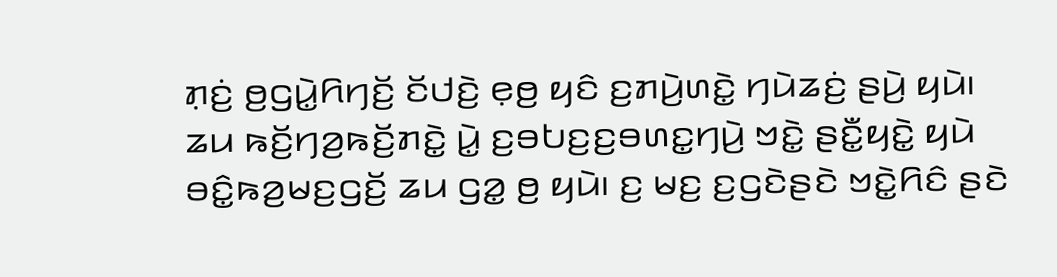ꤊ꤫ꤢꤦ꤬ ꤥ꤬ꤞꤣꤧ꤭ꤖꤚꤢꤩ꤬ ꤢꤩꤓꤢꤧ꤬ ꤕ꤫ꤥ꤬ ꤟꤢꤨ ꤢ꤬ꤊꤣꤧ꤬ꤛꤢꤧ꤭ ꤚꤣꤧꤘꤢꤦ꤬ ꤔꤣꤧ꤬ ꤟꤣꤧ꤯
ꤘꤣ ꤒꤢꤩ꤬ꤚꤤ꤬ꤒꤢꤩ꤬ꤊꤢꤧ꤭ ꤣꤧ꤭ ꤢ꤬ꤋꤝꤢ꤬ꤢ꤬ꤋꤛꤢ꤭ꤚꤣꤧ꤬ ꤠꤢꤧ꤭ ꤔꤢꤪ꤭ꤟꤢꤧ꤭ ꤟꤣꤧ ꤋꤢꤨ꤭ꤒꤤ꤬ꤗꤢ꤬ꤞꤢꤩ꤬ ꤘꤣ ꤞꤤ꤭ ꤥ꤬ ꤟꤣꤧ꤯ ꤢ꤬ ꤗꤢ꤬ ꤢ꤬ꤞꤢꤧꤔꤢꤧ ꤠꤢꤧ꤭ꤖꤢꤨ ꤔꤢꤧ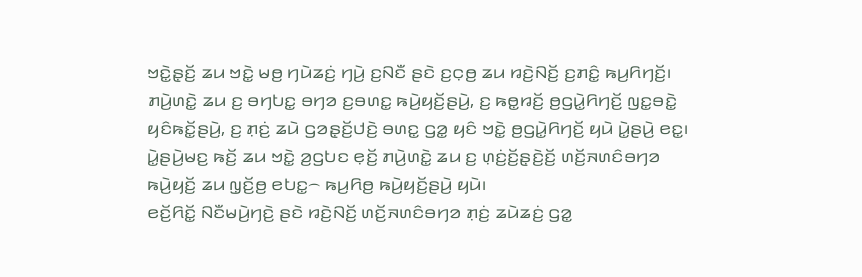ꤠꤢꤧ꤭ꤔ꤫ꤢꤩ꤬ ꤘꤣ ꤠꤢꤧ꤭ ꤗꤥ꤬ ꤚꤣꤧꤘꤢꤦ꤬ ꤚꤣꤧ꤬ ꤢ꤬ꤡꤢꤪ ꤔꤢꤧ ꤢ꤬ꤍ꤫ꤥ꤬ ꤘꤣ ꤙꤢꤧ꤬ꤡꤢꤩ꤬ ꤢ꤬ꤊꤢꤨ꤭ ꤒꤣ꤬ꤖꤚꤢꤩ꤬꤯ ꤊꤣꤧ꤬ꤛꤢꤧ꤭ ꤘꤣ ꤢ꤬ ꤋꤚꤝꤢ꤭ ꤋꤚꤤ ꤢ꤬ꤋꤛꤢ꤭ ꤒꤣꤧ꤬ꤟꤢꤩ꤬ꤔꤣꤧ꤬, ꤢ꤬ ꤒꤥ꤭ꤙꤢꤩ꤬ ꤥ꤬ꤞꤣꤧ꤭ꤖꤚꤢꤩ꤬ ꤜꤢ꤭ꤋꤢꤧ꤭ ꤟꤢꤨꤒꤢꤩ꤭ꤔꤣꤧ꤬, ꤢ꤬ ꤊ꤫ꤢꤦ꤬ ꤘꤣꤧ ꤞꤤꤔ꤫ꤢꤩ꤬ꤓꤢꤧ꤬ ꤋꤛꤢ꤭ ꤞꤤ꤭ ꤟꤢꤨ ꤠꤢꤧ꤭ ꤥ꤬ꤞꤣꤧ꤭ꤖꤚꤢꤩ꤬ ꤟꤣꤧ ꤣꤧ꤭ꤔꤣꤧ꤬ ꤕꤢ꤭꤯ ꤣꤧ꤭ꤔꤣꤧ꤬ꤗꤢ꤬ ꤒꤢꤩ꤬ ꤘꤣ ꤠꤢꤧ꤭ ꤤ꤬ꤞꤝꤢ ꤕ꤫ꤢꤩ꤬ ꤊꤣꤧ꤬ꤛꤢꤧ꤭ ꤘꤣ ꤢ꤬ ꤛ꤫ꤢꤦ꤬ꤢꤩ꤬ꤔ꤫ꤢꤧ꤬ꤢꤩ꤬ ꤛꤢꤩ꤬ꤏꤛꤢꤨꤋꤚꤤ ꤒꤣꤧ꤬ꤟꤢꤩ꤬ ꤘꤣ ꤜ꤫ꤢꤩ꤬ꤥ꤬ ꤕꤝꤢ꤭꤮ ꤒꤣ꤬ꤖꤥ꤬ ꤒꤣꤧ꤬ꤟꤢꤩ꤬ꤔꤣꤧ꤬ ꤟꤣꤧ꤯
ꤕꤢꤩ꤬ꤖꤢꤩ꤭ ꤡꤢꤪꤗꤣꤧ꤬ꤚꤢꤧ꤬ ꤔꤢꤧ ꤙꤢꤧ꤬ꤡꤢꤩ꤬ ꤛꤢꤩ꤬ꤏꤛꤢꤨꤋꤚꤤ ꤊ꤫ꤢꤦ꤬ ꤘꤣꤧꤘꤢꤦ꤬ ꤞꤤ꤭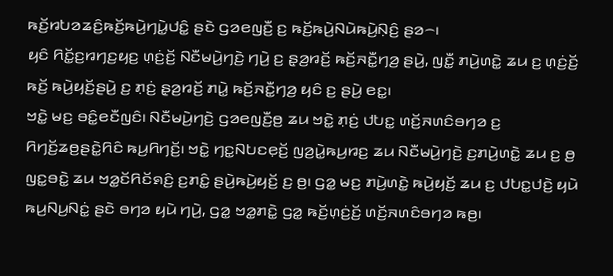ꤒꤢꤩ꤬ꤙꤝꤤꤘꤢꤨ꤬ꤒꤢꤩ꤬ꤒꤣꤧ꤬ꤚꤣꤧ꤭ꤓꤢꤨ꤭ ꤔꤢꤧ ꤞꤤꤕꤜꤢꤪ꤬ ꤢ꤬ ꤒꤢꤩ꤬ꤒꤣꤧ꤬ꤡꤣꤧꤒꤣꤧ꤬ꤡ꤫ꤢꤨ꤬ ꤔꤤ꤮꤯
ꤟꤢꤨ ꤖꤢꤩ꤭ꤢ꤬ꤙꤚꤢ꤬ꤟꤢ꤬ ꤛ꤫ꤢꤦ꤬ꤢꤩ꤬ ꤡꤢꤪꤗꤣꤧ꤬ꤚꤢꤧ꤬ ꤚꤣꤧ꤬ ꤢ꤬ ꤔ꤫ꤤ꤬ꤙꤢꤩ꤬ ꤒꤢꤩ꤬ꤏꤢꤪ꤭ꤚꤤ꤬ ꤔꤣꤧ꤬, ꤜꤢꤪ꤭ ꤊꤣꤧ꤬ꤛꤢꤧ꤭ ꤘꤣ ꤢ꤬ ꤛ꤫ꤢꤦ꤬ꤢꤩ꤬ ꤒꤢꤩ꤬ ꤒꤣꤧ꤬ꤟꤢꤩ꤬ꤔꤣꤧ꤬ ꤢ꤬ ꤊ꤫ꤢꤦ꤬ ꤔ꤫ꤤ꤬ꤙꤢꤩ꤬ ꤊꤣꤧ꤭ ꤒꤢꤩ꤬ꤏꤢꤪ꤭ꤚꤤ꤬ ꤟꤢꤨ ꤢ꤬ ꤔꤣꤧ꤬ ꤕꤢ꤭꤯
ꤠꤢꤧ꤭ ꤗꤢ꤬ ꤋꤢꤨ꤭ꤕꤢꤪꤜꤢꤨ꤯ ꤡꤢꤪꤗꤣꤧ꤬ꤚꤢꤧ꤬ ꤞꤤꤕꤜꤢꤪ꤬ꤥ꤬ ꤘꤣ ꤠꤢꤧ꤭ ꤊ꤫ꤢꤦ꤬ ꤓꤝꤢ꤭ ꤛꤢꤩ꤬ꤏꤛꤢꤨꤋꤚꤤ ꤢ꤬ ꤖꤚꤢꤩ꤬ꤘꤥ꤬ꤔꤢꤧ꤭ꤖꤢꤨ ꤒꤣ꤬ꤖꤚꤢꤩ꤬꤯ ꤠꤢꤧ꤭ ꤚꤢ꤭ꤡꤝꤢꤕ꤫ꤢꤩ꤬ ꤜꤤ꤬ꤣꤧ꤭ꤒꤣ꤬ꤙꤢ꤬ ꤘꤣ ꤡꤢꤪꤗꤣꤧ꤬ꤚꤢꤧ꤬ ꤢ꤬ꤊꤣꤧ꤬ꤛꤢꤧ꤭ ꤘꤣ ꤢ꤬ ꤥ꤬ ꤜꤢ꤭ꤋꤢꤧ꤭ ꤘꤣ ꤠꤤ꤭ꤢꤩꤖꤢꤩꤎꤢꤨ꤬ ꤢ꤬ꤊꤢꤨ꤭ ꤔꤣꤧ꤬ꤒꤣꤧ꤬ꤟꤢꤩ꤬ ꤢ꤬ ꤥ꤬꤯ ꤞꤤ꤭ ꤗꤢ꤬ ꤊꤣꤧ꤬ꤛꤢꤧ꤭ ꤒꤣꤧ꤬ꤟꤢꤩ꤬ ꤘꤣ ꤢ꤬ ꤓꤝꤢ꤭ꤓꤢꤧ꤬ ꤟꤣꤧ ꤒꤣ꤬ꤡꤣ꤬ꤡꤢꤦ꤭ ꤔꤢꤧ ꤋꤚꤤ ꤟꤣꤧ ꤚꤣꤧ꤬, ꤞꤤ꤭ ꤠꤤ꤭ꤊꤢꤧ꤭ ꤞꤤ꤭ ꤒꤢꤩ꤬ꤛ꤫ꤢꤦ꤬ꤢꤩ꤬ ꤛꤢꤩ꤬ꤏꤛꤢꤨꤋꤚꤤ ꤒꤥ꤬꤯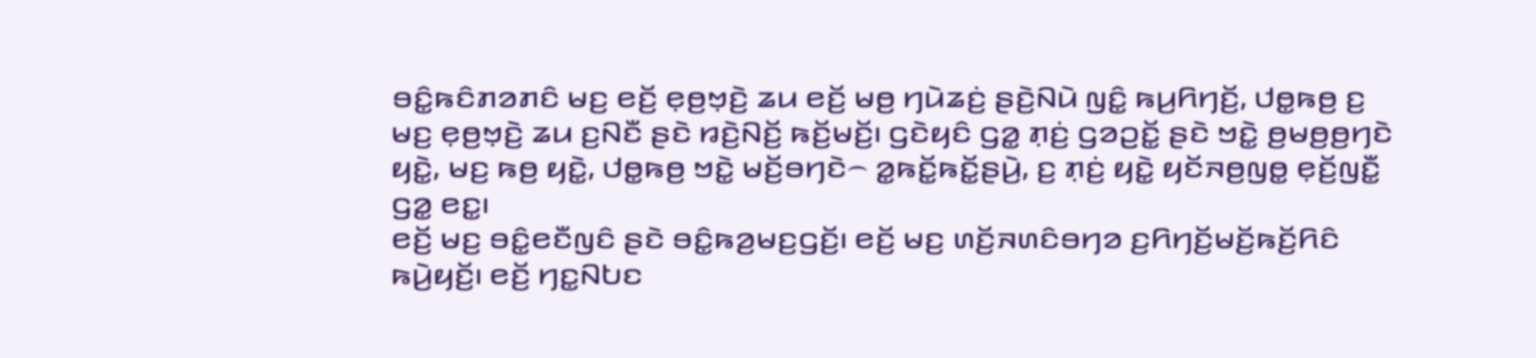ꤋꤢꤨ꤭ꤒꤢꤨꤊꤤꤊꤢꤨ ꤗꤢ꤬ ꤕꤢꤩ꤬ ꤕ꤫ꤥ꤬ꤠ꤫ꤢꤧ꤬ ꤘꤣ ꤕꤢꤩ꤬ ꤗꤥ꤬ ꤚꤣꤧꤘꤢꤦ꤬ ꤔꤢꤧ꤬ꤡꤣꤧ ꤜꤢꤨ꤭ ꤒꤣ꤬ꤖꤚꤢꤩ꤬, ꤓꤥ꤭ꤒꤥ꤬ ꤢ꤬ ꤗꤢ꤬ ꤕ꤫ꤥ꤬ꤠ꤫ꤢꤧ꤬ ꤘꤣ ꤢ꤬ꤡꤢꤪ ꤔꤢꤧ ꤙꤢꤧ꤬ꤡꤢꤩ꤬ ꤒꤢꤩ꤬ꤗꤢꤩ꤬꤯ ꤞꤢꤧꤟꤢꤨ ꤞꤤ꤭ ꤊ꤫ꤢꤦ꤬ ꤞꤤꤑꤢꤩ꤭ ꤔꤢꤧ ꤠꤢꤧ꤭ ꤥ꤬ꤗꤥ꤬ꤥ꤬ꤚꤢꤧ ꤟꤢꤧ꤭, ꤗꤢ꤬ ꤒꤥ꤬ ꤟꤢꤧ꤭, ꤓꤥ꤭ꤒꤥ꤬ ꤠꤢꤧ꤭ ꤗꤢꤩ꤬ꤋꤚꤢꤧ꤮ ꤤ꤭ꤒꤢꤩ꤭ꤒꤢꤩ꤭ꤔꤣꤧ꤬, ꤢ꤬ ꤊ꤫ꤢꤦ꤬ ꤟꤢꤧ꤭ ꤟꤢꤩꤏꤥ꤬ꤜꤥ꤭ ꤕ꤫ꤢꤩ꤬ꤜꤢꤪ꤭ ꤞꤤ꤭ ꤕꤢ꤭꤯
ꤕꤢꤩ꤬ ꤗꤢ꤬ ꤋꤢꤨ꤭ꤕꤢꤪꤜꤢꤨ ꤔꤢꤧ ꤋꤢꤨ꤭ꤒꤤ꤬ꤗꤢ꤬ꤞꤢꤩ꤬꤯ ꤕꤢꤩ꤬ ꤗꤢ꤬ ꤛꤢꤩ꤬ꤏꤛꤢꤨꤋꤚꤤ ꤢ꤬ꤖꤚꤢꤩ꤬ꤗꤢꤩ꤬ꤒꤢꤩ꤬ꤖꤢꤨ ꤒꤣꤧ꤬ꤟꤢꤩ꤬꤯ ꤕꤢꤩ꤬ ꤚꤢ꤭ꤡꤝꤢ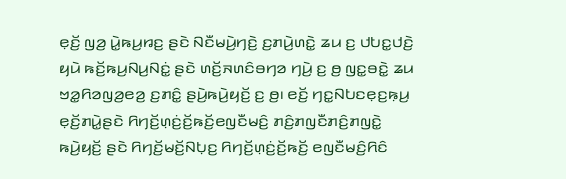ꤕ꤫ꤢꤩ꤬ ꤜꤤ꤬ ꤣꤧ꤭ꤒꤣ꤬ꤙꤢ꤬ ꤔꤢꤧ ꤡꤢꤪꤗꤣꤧ꤬ꤚꤢꤧ꤬ ꤢ꤬ꤊꤣꤧ꤬ꤛꤢꤧ꤭ ꤘꤣ ꤢ꤬ ꤓꤝꤢ꤭ꤓꤢꤧ꤬ ꤟꤣꤧ ꤒꤢꤩ꤬ꤒꤣ꤬ꤡꤣ꤬ꤡꤢꤦ꤭ ꤔꤢꤧ ꤛꤢꤩ꤬ꤏꤛꤢꤨꤋꤚꤤ ꤚꤣꤧ꤬ ꤢ꤬ ꤥ꤬ ꤜꤢ꤭ꤋꤢꤧ꤭ ꤘꤣ ꤠꤤ꤭ꤖꤤꤜꤤ꤬ꤕꤤ꤬ ꤢ꤬ꤊꤢꤨ꤭ ꤔꤣꤧ꤬ꤒꤣꤧ꤬ꤟꤢꤩ꤬ ꤢ꤬ ꤥ꤬꤯ ꤕꤢꤩ꤬ ꤚꤢ꤭ꤡꤝꤢꤕ꤫ꤢ꤬ꤒ꤫ꤣ꤬ ꤕ꤫ꤢꤩ꤬ꤊꤣꤧ꤭ꤔꤢꤧ ꤖꤚꤢꤩ꤬ꤛ꤫ꤢꤦ꤬ꤢꤩ꤬ꤒꤢꤩ꤬ꤕꤜꤢꤪꤗꤢꤨ꤬ ꤊꤢꤨ꤬ꤊꤜꤢꤪꤊꤢꤨ꤬ꤊꤜꤢꤧ꤭ ꤒꤣꤧ꤬ꤟꤢꤩ꤬ ꤔꤢꤧ ꤖꤚꤢꤩ꤬ꤗꤢꤩ꤬ꤡꤝ꤫ꤢ꤬ ꤖꤚꤢꤩ꤬ꤛ꤫ꤢꤦ꤬ꤢꤩ꤬ꤒꤢꤩ꤬ ꤕꤜꤢꤪꤗꤢꤨ꤬ꤖꤢꤨ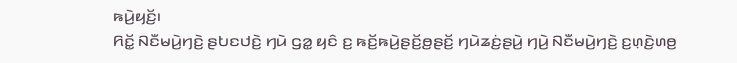ꤒꤣꤧ꤬ꤟꤢꤩ꤬꤯
ꤖꤢꤩ꤭ ꤡꤢꤪꤗꤣꤧ꤬ꤚꤢꤧ꤬ ꤔꤝꤢꤓꤢꤧ꤬ ꤚꤣꤧ ꤞꤤ꤭ ꤟꤢꤨ ꤢ꤬ ꤒꤢꤩ꤬ꤒꤣꤧ꤬ꤔꤢꤩ꤬ꤥ꤬ꤔꤢꤩ꤬ ꤚꤣꤧꤘꤢꤦ꤬ꤔꤣꤧ꤬ ꤚꤣꤧ꤬ ꤡꤢꤪꤗꤣꤧ꤬ꤚꤢꤧ꤬ ꤢ꤬ꤛ꤫ꤢꤧ꤬ꤛꤥ꤬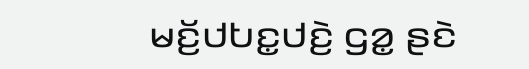ꤗꤢꤩ꤬ꤓꤝꤢ꤭ꤓꤢꤧ꤬ ꤞꤤ꤭ ꤔꤢꤧ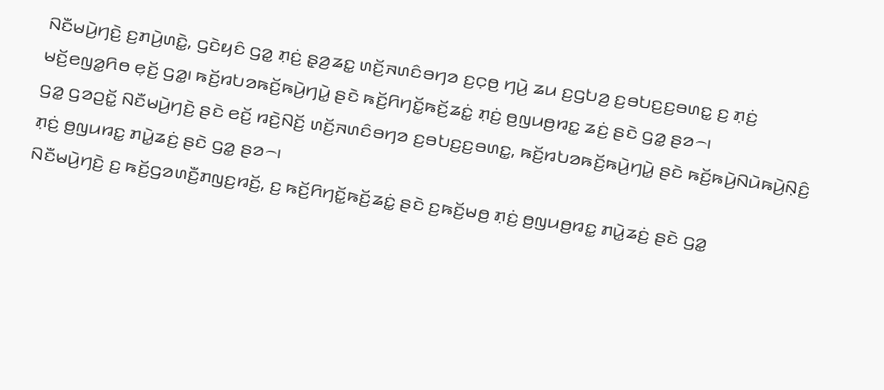ꤡꤢꤪꤗꤣꤧ꤬ꤚꤢꤧ꤬ ꤢ꤬ꤊꤣꤧ꤬ꤛꤢꤧ꤭, ꤞꤢꤧꤟꤢꤨ ꤞꤤ꤭ ꤊ꤫ꤢꤦ꤬ ꤔ꤫ꤤ꤬ꤘꤢ꤭ ꤛꤢꤩ꤬ꤏꤛꤢꤨꤋꤚꤤ ꤢ꤬ꤍ꤫ꤥ꤬ ꤚꤣꤧ꤬ ꤘꤣ ꤢ꤬ꤞꤝꤤ꤬ ꤢ꤬ꤋꤝꤢ꤬ꤢ꤬ꤋꤛꤢ꤭ ꤢ꤬ ꤊ꤫ꤢꤦ꤬ ꤗꤢꤩ꤬ꤕꤜꤤ꤭ꤖꤥ ꤕ꤫ꤢꤩ꤬ ꤞꤤ꤭꤯ ꤒꤢꤩ꤬ꤙꤝꤤꤒꤢꤩ꤬ꤒꤣꤧ꤬ꤚꤣꤧ꤭ ꤔꤢꤧ ꤒꤢꤩ꤬ꤖꤚꤢꤩ꤭ꤒꤢꤩ꤬ꤘꤢꤦ꤭ ꤊ꤫ꤢꤦ꤬ ꤥ꤬ꤜꤣꤥ꤬ꤙꤢ꤭ ꤘꤢꤦ꤬ ꤔꤢꤧ ꤞꤤ꤭ ꤔꤤ꤮꤯
ꤞꤤ꤭ ꤞꤤꤑꤢꤩ꤭ ꤡꤢꤪꤗꤣꤧ꤬ꤚꤢꤧ꤬ ꤔꤢꤧ ꤕꤢꤩ꤬ ꤙꤢꤧ꤬ꤡꤢꤩ꤬ ꤛꤢꤩ꤬ꤏꤛꤢꤨꤋꤚꤤ ꤢ꤬ꤋꤝꤢ꤬ꤢ꤬ꤋꤛꤢ꤭, ꤒꤢꤩ꤬ꤙꤝꤤꤒꤢꤩ꤬ꤒꤣꤧ꤬ꤚꤣꤧ꤭ ꤔꤢꤧ ꤒꤢꤩ꤬ꤒꤣꤧ꤬ꤡꤣꤧꤒꤣꤧ꤬ꤡ꤫ꤢꤨ꤬ ꤊ꤫ꤢꤦ꤬ ꤥ꤬ꤜꤣꤙꤢ꤭ ꤊꤣꤧ꤭ꤘꤢꤦ꤬ ꤔꤢꤧ ꤞꤤ꤭ ꤔꤤ꤮꤯
ꤡꤢꤪꤗꤣꤧ꤬ꤚꤢꤧ꤬ ꤢ꤬ ꤒꤢꤩ꤬ꤞꤤꤛꤢꤪ꤬ꤊꤜꤢ꤬ꤙꤢꤩ꤬, ꤢ꤬ ꤒꤢꤩ꤬ꤖꤚꤢꤩ꤭ꤒꤢꤩ꤬ꤘꤢꤦ꤭ ꤔꤢꤧ ꤢ꤬ꤒꤢꤩ꤬ꤗꤥ꤬ ꤊ꤫ꤢꤦ꤬ ꤥ꤬ꤜꤣꤥ꤬ꤙꤢ꤭ ꤊꤣꤧ꤭ꤘꤢꤦ꤬ ꤔꤢꤧ ꤞꤤ꤭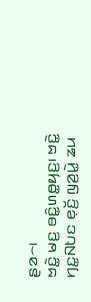ꤔꤤ꤮꤯
ꤠꤢꤧ꤭ ꤗꤢ꤬ ꤋꤢꤨ꤭ꤛꤥ꤭ꤟꤢ꤬꤯ ꤠꤢꤧ꤭ ꤚꤢ꤭ꤡꤝꤢ ꤕ꤫ꤢꤩ꤬ ꤜꤤ꤬ꤣꤧ꤭ ꤘꤣ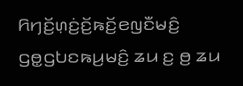ꤖꤚꤢꤩ꤬ꤛ꤫ꤢꤦ꤬ꤢꤩ꤬ꤒꤢꤩ꤬ꤕꤜꤢꤪꤗꤢꤨ꤬ ꤞꤥ꤭ꤞꤝꤢꤒꤣ꤬ꤗꤢꤨ꤬ ꤘꤣ ꤢ꤬ ꤥ꤬ ꤘꤣ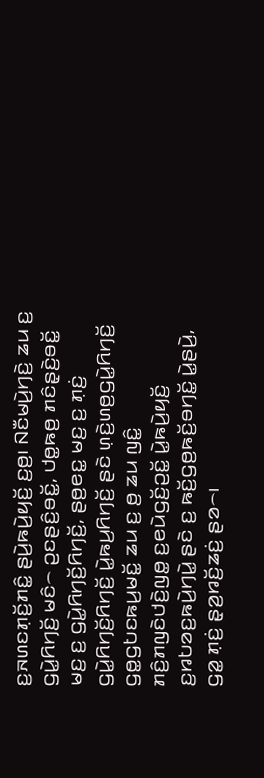ꤢ꤬ꤏꤛꤢꤊ꤫ꤢꤩ꤬ꤊꤢꤨ꤭ ꤔꤣꤧ꤬ꤒꤣꤧ꤬ꤟꤢꤩ꤬ ꤢ꤬ꤥ꤬꤯ ꤡꤢꤪꤗꤣꤧ꤬ꤚꤢꤧ꤬ ꤘꤣ ꤢ꤬ ꤞꤣꤧ꤭ꤖꤚꤢꤩ꤬ ꤗꤢꤨ꤮ ꤑꤢꤔꤢꤨ꤬ꤋꤢꤩ꤭, ꤓꤥ꤭ꤒꤥ꤬ ꤊꤢꤨꤔ꤫ꤢꤧ꤬ꤋꤢꤩ꤭ ꤗꤢ꤬ ꤢ꤬ ꤞꤣꤧ꤭ꤖꤚꤢꤩ꤬ꤖꤚꤢꤩ꤬, ꤔꤥ꤬ꤕꤢ꤭ ꤗꤢ꤬ ꤢ꤬ ꤊ꤫ꤢꤦ꤬ ꤞꤣꤧ꤭ꤖꤚꤢꤩ꤬ꤖꤚꤢꤩ꤬ ꤣꤧ꤭ꤒꤣ꤬ꤖꤚꤢꤩ꤬ ꤔꤢꤧ ꤛ꤫ꤢꤧ꤬ꤛꤥ꤬ꤞꤣꤧ꤭ꤖꤚꤢꤩ꤬ ꤞꤥ꤭ꤞꤝꤢꤒꤣ꤬ꤗꤢꤩ꤭ ꤘꤣ ꤢ꤬ ꤥ꤬ ꤘꤣ ꤜꤢꤨ꤭ ꤊꤢꤨ꤬ꤊꤜꤢꤧꤓꤢꤧ꤬ꤜꤥ꤭ ꤢ꤬ꤕꤣꤧꤞꤢꤩ꤬ꤑꤢꤩ꤭ ꤣꤧ꤭ꤒꤣꤧ꤬ꤟꤢꤩ꤬ ꤢ꤬ꤙꤝꤤꤢ꤬ꤒꤣꤧ꤬ꤚꤣꤧ꤭ ꤔꤢꤧ ꤢ꤬ ꤒꤢꤩ꤬ꤞꤥ꤬ꤒꤢꤩ꤬ꤋꤚꤢꤩ꤭ ꤣꤧ꤭ꤔꤣꤧ꤬, ꤞꤤ꤭ ꤊ꤫ꤢꤦ꤬ ꤔ꤫ꤤ꤬ꤙꤢꤩ꤬ꤘꤢꤦ꤬ ꤔꤤ꤮꤯